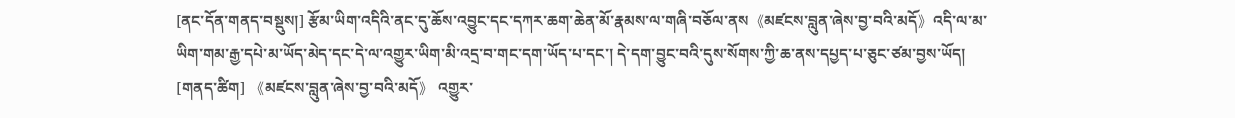[ནང་དོན་གནད་བསྡུས།] རྩོམ་ཡིག་འདིའི་ནང་དུ་ཆོས་འབྱུང་དང་དཀར་ཆག་ཆེན་མོ་རྣམས་ལ་གཞི་བཅོལ་ནས《མཛངས་བླུན་ཞེས་བྱ་བའི་མདོ》འདི་ལ་མ་ཡིག་གམ་རྒྱ་དཔེ་མ་ཡོད་མེད་དང་དེ་ལ་འགྱུར་ཡིག་མི་འདྲ་བ་གང་དག་ཡོད་པ་དང་། དེ་དག་བྱུང་བའི་དུས་སོགས་ཀྱི་ཆ་ནས་དཔྱད་པ་ཅུང་ཙམ་བྱས་ཡོད།
[གནད་ཚིག] 《མཛངས་བླུན་ཞེས་བྱ་བའི་མདོ》 འགྱུར་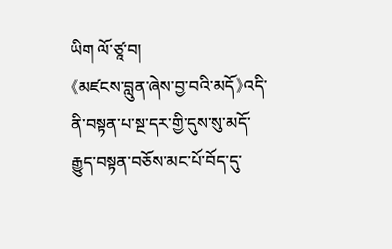ཡིག ལོ་ཙཱ་བ།
《མཛངས་བླུན་ཞེས་བྱ་བའི་མདོ》འདི་ནི་བསྟན་པ་སྔ་དར་གྱི་དུས་སུ་མདོ་རྒྱུད་བསྟན་བཅོས་མང་པོ་བོད་དུ་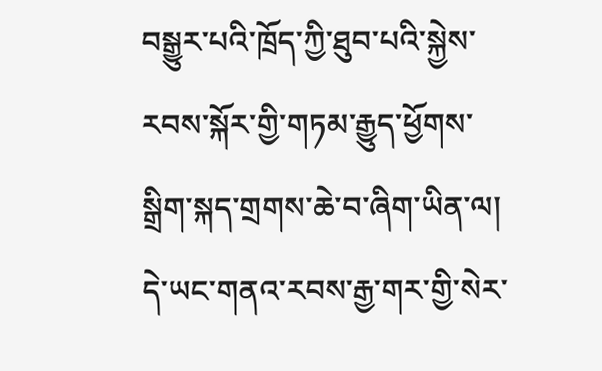བསྒྱུར་པའི་ཁྲོད་ཀྱི་ཐུབ་པའི་སྐྱེས་རབས་སྐོར་གྱི་གཏམ་རྒྱུད་ཕྱོགས་སྒྲིག་སྐད་གྲགས་ཆེ་བ་ཞིག་ཡིན་ལ། དེ་ཡང་གནའ་རབས་རྒྱ་གར་གྱི་སེར་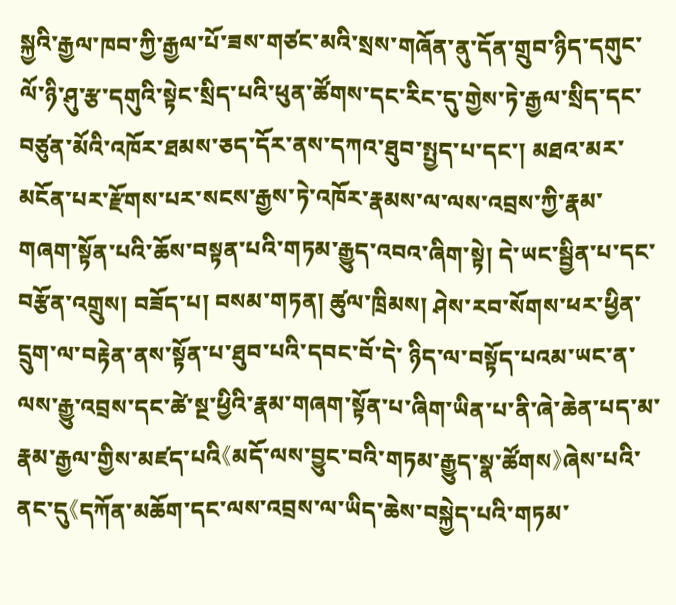སྐྱའི་རྒྱལ་ཁབ་ཀྱི་རྒྱལ་པོ་ཟས་གཙང་མའི་སྲས་གཞོན་ནུ་དོན་གྲུབ་ཉིད་དགུང་ལོ་ཉི་ཤུ་རྩ་དགུའི་སྟེང་སྲིད་པའི་ཕུན་ཚོགས་དང་རིང་དུ་གྱེས་ཏེ་རྒྱལ་སྲིད་དང་བཙུན་མོའི་འཁོར་ཐམས་ཅད་དོར་ནས་དཀའ་ཐུབ་སྤྱད་པ་དང་། མཐའ་མར་མངོན་པར་རྫོགས་པར་སངས་རྒྱས་ཏེ་འཁོར་རྣམས་ལ་ལས་འབྲས་ཀྱི་རྣམ་གཞག་སྟོན་པའི་ཆོས་བསྟན་པའི་གཏམ་རྒྱུད་འབའ་ཞིག་སྟེ། དེ་ཡང་སྦྱིན་པ་དང་བརྩོན་འགྲུས། བཟོད་པ། བསམ་གཏན། ཚུལ་ཁྲིམས། ཤེས་རབ་སོགས་ཕར་ཕྱིན་དྲུག་ལ་བརྟེན་ནས་སྟོན་པ་ཐུབ་པའི་དབང་བོ་དེ་ ཉིད་ལ་བསྟོད་པའམ་ཡང་ན་ལས་རྒྱུ་འབྲས་དང་ཚེ་སྔ་ཕྱིའི་རྣམ་གཞག་སྟོན་པ་ཞིག་ཡིན་པ་ནི་ཞེ་ཆེན་པད་མ་རྣམ་རྒྱལ་གྱིས་མཛད་པའི《མདོ་ལས་བྱུང་བའི་གཏམ་རྒྱུད་སྣ་ཚོགས》ཞེས་པའི་ནང་དུ《དཀོན་མཆོག་དང་ལས་འབྲས་ལ་ཡིད་ཆེས་བསྐྱེད་པའི་གཏམ་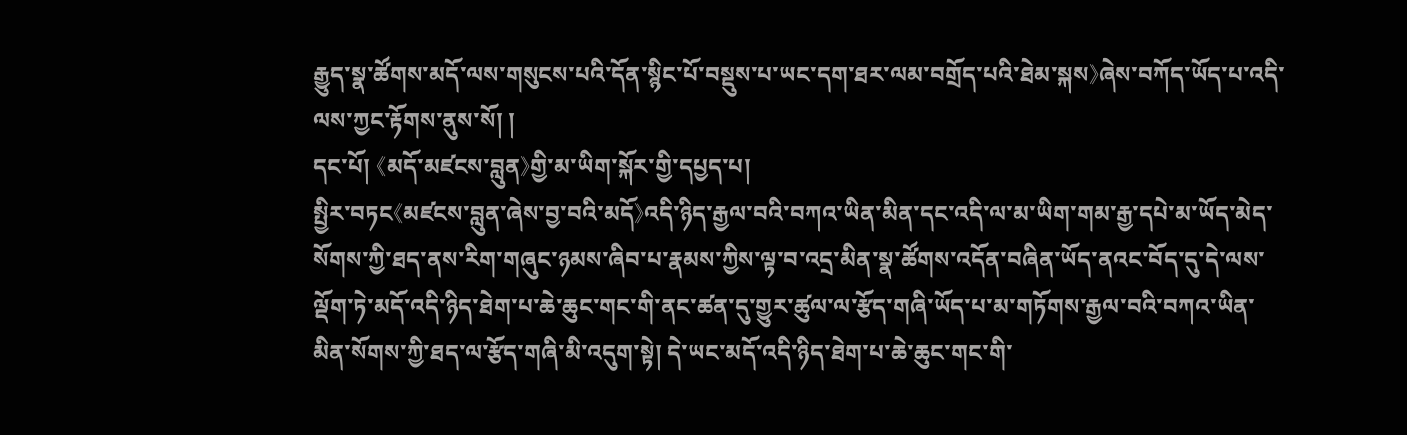རྒྱུད་སྣ་ཚོགས་མདོ་ལས་གསུངས་པའི་དོན་སྙིང་པོ་བསྡུས་པ་ཡང་དག་ཐར་ལམ་བགྲོད་པའི་ཐེམ་སྐས》ཞེས་བཀོད་ཡོད་པ་འདི་ལས་ཀྱང་རྟོགས་ནུས་སོ། །
དང་པོ། 《མདོ་མཛངས་བླུན》གྱི་མ་ཡིག་སྐོར་གྱི་དཔྱད་པ།
སྤྱིར་བཏང《མཛངས་བླུན་ཞེས་བྱ་བའི་མདོ》འདི་ཉིད་རྒྱལ་བའི་བཀའ་ཡིན་མིན་དང་འདི་ལ་མ་ཡིག་གམ་རྒྱ་དཔེ་མ་ཡོད་མེད་སོགས་ཀྱི་ཐད་ནས་རིག་གཞུང་ཉམས་ཞིབ་པ་རྣམས་ཀྱིས་ལྟ་བ་འདྲ་མིན་སྣ་ཚོགས་འདོན་བཞིན་ཡོད་ནའང་བོད་དུ་དེ་ལས་ལྡོག་ཏེ་མདོ་འདི་ཉིད་ཐེག་པ་ཆེ་ཆུང་གང་གི་ནང་ཚན་དུ་གྱུར་ཚུལ་ལ་རྩོད་གཞི་ཡོད་པ་མ་གཏོགས་རྒྱལ་བའི་བཀའ་ཡིན་མིན་སོགས་ཀྱི་ཐད་ལ་རྩོད་གཞི་མི་འདུག་སྟེ། དེ་ཡང་མདོ་འདི་ཉིད་ཐེག་པ་ཆེ་ཆུང་གང་གི་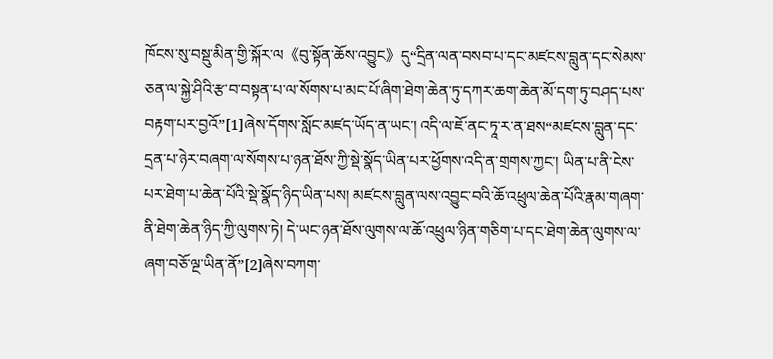ཁོངས་སུ་བསྡུ་མིན་གྱི་སྐོར་ལ《བུ་སྟོན་ཆོས་འབྱུང》དུ“དྲིན་ལན་བསབ་པ་དང་མཛངས་བླུན་དང་སེམས་ཅན་ལ་སྐྱེ་ཤིའི་རྩ་བ་བསྟན་པ་ལ་སོགས་པ་མང་པོ་ཞིག་ཐེག་ཆེན་ཏུ་དཀར་ཆག་ཆེན་མོ་དག་ཏུ་བཤད་པས་བརྟག་པར་བྱའོ”[1]ཞེས་དོགས་སློང་མཛད་ཡོད་ན་ཡང་། འདི་ལ་ཇོ་ནང་ཏཱ་ར་ན་ཐས“མཛངས་བླུན་དང་དྲན་པ་ཉེར་བཞག་ལ་སོགས་པ་ཉན་ཐོས་ཀྱི་སྡེ་སྣོད་ཡིན་པར་ཕྱོགས་འདི་ན་གྲགས་ཀྱང་། ཡིན་པ་ནི་ངེས་པར་ཐེག་པ་ཆེན་པོའི་སྡེ་སྣོད་ཉིད་ཡིན་པས། མཛངས་བླུན་ལས་འབྱུང་བའི་ཆོ་འཕྲུལ་ཆེན་པོའི་རྣམ་གཞག་ནི་ཐེག་ཆེན་ཉིད་ཀྱི་ལུགས་ཏེ། དེ་ཡང་ཉན་ཐོས་ལུགས་ལ་ཆོ་འཕྲུལ་ཉིན་གཅིག་པ་དང་ཐེག་ཆེན་ལུགས་ལ་ཞག་བཅོ་ལྔ་ཡིན་ནོ”[2]ཞེས་བཀག་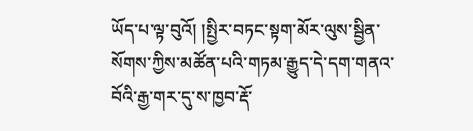ཡོད་པ་ལྟ་བུའོ། །སྤྱིར་བཏང་སྟག་མོར་ལུས་སྦྱིན་སོགས་ཀྱིས་མཚོན་པའི་གཏམ་རྒྱུད་དེ་དག་གནའ་བོའི་རྒྱ་གར་དུ་ས་ཁྱབ་རྡོ་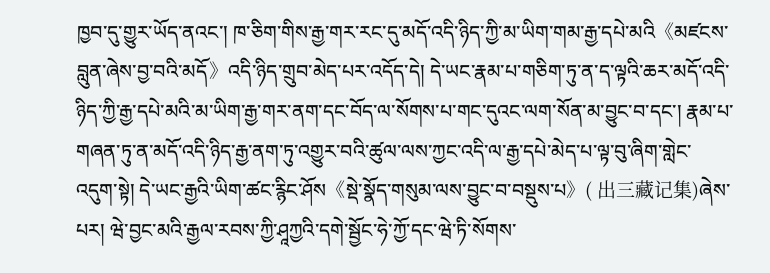ཁྱབ་དུ་གྱུར་ཡོད་ནའང་། ཁ་ཅིག་གིས་རྒྱ་གར་རང་དུ་མདོ་འདི་ཉིད་ཀྱི་མ་ཡིག་གམ་རྒྱ་དཔེ་མའི《མཛངས་བླུན་ཞེས་བྱ་བའི་མདོ》འདི་ཉིད་གྲུབ་མེད་པར་འདོད་དེ། དེ་ཡང་རྣམ་པ་གཅིག་ཏུ་ན་ད་ལྟའི་ཆར་མདོ་འདི་ཉིད་ཀྱི་རྒྱ་དཔེ་མའི་མ་ཡིག་རྒྱ་གར་ནག་དང་བོད་ལ་སོགས་པ་གང་དུའང་ལག་སོན་མ་བྱུང་བ་དང་། རྣམ་པ་གཞན་ཏུ་ན་མདོ་འདི་ཉིད་རྒྱ་ནག་ཏུ་འགྱུར་བའི་ཚུལ་ལས་ཀྱང་འདི་ལ་རྒྱ་དཔེ་མེད་པ་ལྟ་བུ་ཞིག་གླེང་འདུག་སྟེ། དེ་ཡང་རྒྱའི་ཡིག་ཚང་རྙིང་ཤོས《སྡེ་སྣོད་གསུམ་ལས་བྱུང་བ་བསྡུས་པ》( 出三藏记集)ཞེས་པར། ཝེ་བྱང་མའི་རྒྱལ་རབས་ཀྱི་ཤཱཀྱའི་དགེ་སྦྱོང་ཧེ་ཀྱོ་དང་ཝེ་ཏི་སོགས་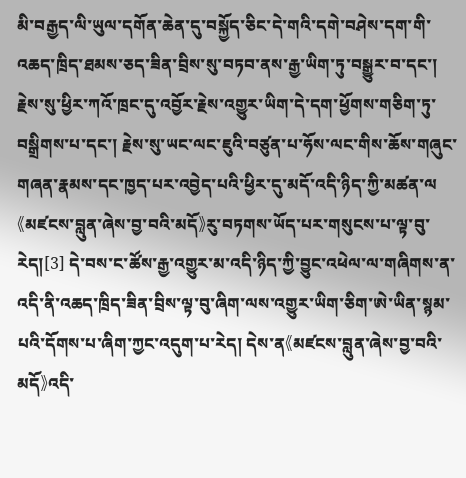མི་བརྒྱད་ལི་ཡུལ་དགོན་ཆེན་དུ་བསྐྱོད་ཅིང་དེ་གའི་དགེ་བཤེས་དག་གི་འཆད་ཁྲིད་ཐམས་ཅད་ཟིན་བྲིས་སུ་བཏབ་ནས་རྒྱ་ཡིག་ཏུ་བསྒྱུར་བ་དང་། རྗེས་སུ་ཕྱིར་ཀའོ་ཁྲང་དུ་འབྱོར་རྗེས་འགྱུར་ཡིག་དེ་དག་ཕྱོགས་གཅིག་ཏུ་བསྒྲིགས་པ་དང་། རྗེས་སུ་ཡང་ལང་ཇུའི་བཙུན་པ་ཧོས་ལང་གིས་ཆོས་གཞུང་གཞན་རྣམས་དང་ཁྱད་པར་འབྱེད་པའི་ཕྱིར་དུ་མདོ་འདི་ཉིད་ཀྱི་མཚན་ལ《མཛངས་བླུན་ཞེས་བྱ་བའི་མདོ》རུ་བཏགས་ཡོད་པར་གསུངས་པ་ལྟ་བུ་རེད།[3] དེ་བས་ང་ཚོས་རྒྱ་འགྱུར་མ་འདི་ཉིད་ཀྱི་བྱུང་འཕེལ་ལ་གཞིགས་ན་འདི་ནི་འཆད་ཁྲིད་ཟིན་བྲིས་ལྟ་བུ་ཞིག་ལས་འགྱུར་ཡིག་ཅིག་ཨེ་ཡིན་སྙམ་པའི་དོགས་པ་ཞིག་ཀྱང་འདུག་པ་རེད། དེས་ན《མཛངས་བླུན་ཞེས་བྱ་བའི་མདོ》འདི་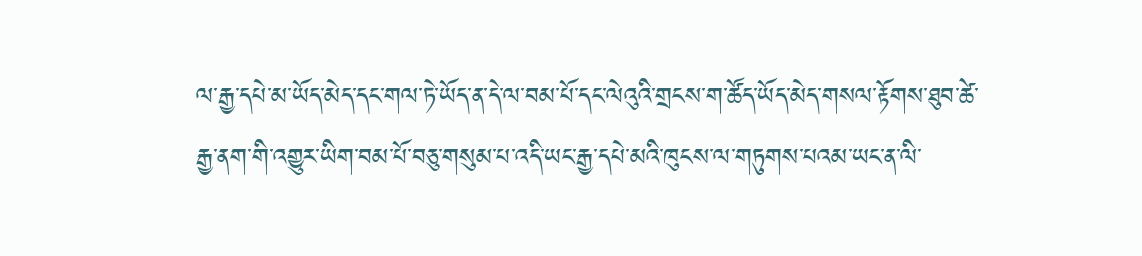ལ་རྒྱ་དཔེ་མ་ཡོད་མེད་དང་གལ་ཏེ་ཡོད་ན་དེ་ལ་བམ་པོ་དང་ལེའུའི་གྲངས་ག་ཚོད་ཡོད་མེད་གསལ་རྟོགས་ཐུབ་ཚེ་རྒྱ་ནག་གི་འགྱུར་ཡིག་བམ་པོ་བཅུ་གསུམ་པ་འདི་ཡང་རྒྱ་དཔེ་མའི་ཁུངས་ལ་གཏུགས་པའམ་ཡང་ན་ལི་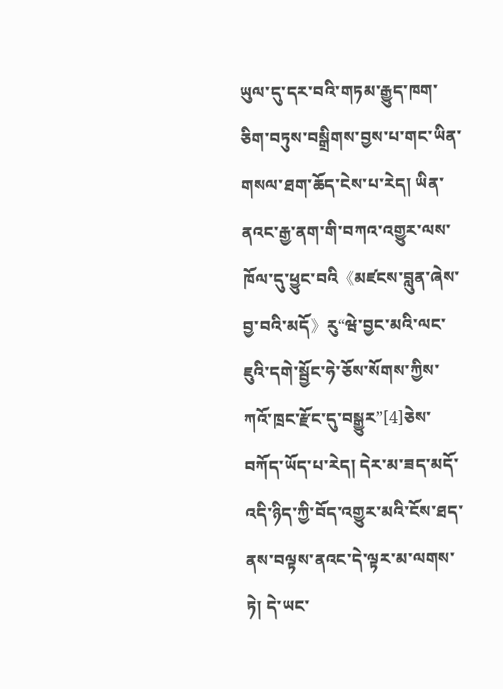ཡུལ་དུ་དར་བའི་གཏམ་རྒྱུད་ཁག་ཅིག་བཏུས་བསྒྲིགས་བྱས་པ་གང་ཡིན་གསལ་ཐག་ཆོད་ངེས་པ་རེད། ཡིན་ནའང་རྒྱ་ནག་གི་བཀའ་འགྱུར་ལས་ཁོལ་དུ་ཕྱུང་བའི《མཛངས་བླུན་ཞེས་བྱ་བའི་མདོ》རུ“ཝེ་བྱང་མའི་ལང་ཇུའི་དགེ་སྦྱོང་ཧེ་ཅོས་སོགས་ཀྱིས་ཀའོ་ཁྲང་རྫོང་དུ་བསྒྱུར”[4]ཅེས་བཀོད་ཡོད་པ་རེད། དེར་མ་ཟད་མདོ་འདི་ཉིད་ཀྱི་བོད་འགྱུར་མའི་ངོས་ཐད་ནས་བལྟས་ནའང་དེ་ལྟར་མ་ལགས་ཏེ། དེ་ཡང་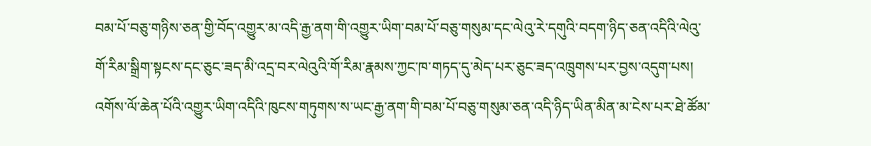བམ་པོ་བཅུ་གཉིས་ཅན་གྱི་བོད་འགྱུར་མ་འདི་རྒྱ་ནག་གི་འགྱུར་ཡིག་བམ་པོ་བཅུ་གསུམ་དང་ལེའུ་རེ་དགུའི་བདག་ཉིད་ཅན་འདིའི་ལེའུ་གོ་རིམ་སྒྲིག་སྟངས་དང་ཅུང་ཟད་མི་འདྲ་བར་ལེའུའི་གོ་རིམ་རྣམས་ཀྱང་ཁ་གཏད་དུ་མེད་པར་ཅུང་ཟད་འཁྲུགས་པར་བྱས་འདུག་པས། འགོས་ལོ་ཆེན་པོའི་འགྱུར་ཡིག་འདིའི་ཁུངས་གཏུགས་ས་ཡང་རྒྱ་ནག་གི་བམ་པོ་བཅུ་གསུམ་ཅན་འདི་ཉིད་ཡིན་མིན་མ་ངེས་པར་ཐེ་ཚོམ་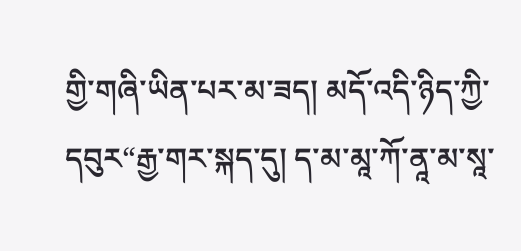གྱི་གཞི་ཡིན་པར་མ་ཟད། མདོ་འདི་ཉིད་ཀྱི་དབུར“རྒྱ་གར་སྐད་དུ། ད་མ་མཱ་ཀོ་ནཱ་མ་སཱ་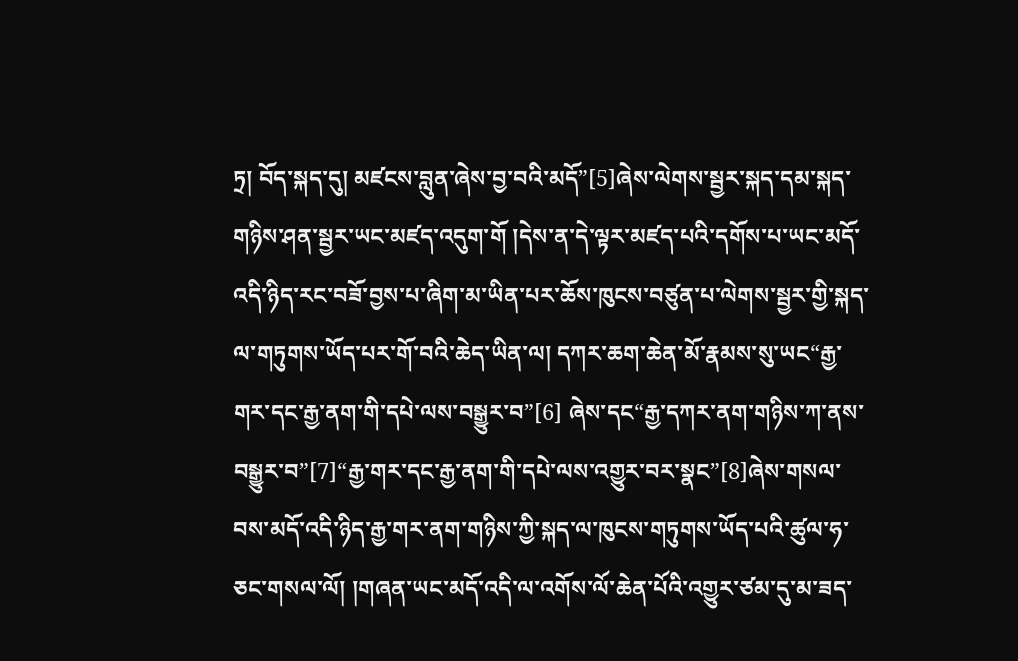ཏྲ། བོད་སྐད་དུ། མཛངས་བླུན་ཞེས་བྱ་བའི་མདོ”[5]ཞེས་ལེགས་སྦྱར་སྐད་དམ་སྐད་གཉིས་ཤན་སྦྱར་ཡང་མཛད་འདུག་གོ །དེས་ན་དེ་ལྟར་མཛད་པའི་དགོས་པ་ཡང་མདོ་འདི་ཉིད་རང་བཟོ་བྱས་པ་ཞིག་མ་ཡིན་པར་ཆོས་ཁུངས་བཙུན་པ་ལེགས་སྦྱར་གྱི་སྐད་ལ་གཏུགས་ཡོད་པར་གོ་བའི་ཆེད་ཡིན་ལ། དཀར་ཆག་ཆེན་མོ་རྣམས་སུ་ཡང“རྒྱ་གར་དང་རྒྱ་ནག་གི་དཔེ་ལས་བསྒྱུར་བ”[6] ཞེས་དང“རྒྱ་དཀར་ནག་གཉིས་ཀ་ནས་བསྒྱུར་བ”[7]“རྒྱ་གར་དང་རྒྱ་ནག་གི་དཔེ་ལས་འགྱུར་བར་སྣང”[8]ཞེས་གསལ་བས་མདོ་འདི་ཉིད་རྒྱ་གར་ནག་གཉིས་ཀྱི་སྐད་ལ་ཁུངས་གཏུགས་ཡོད་པའི་ཚུལ་ཧ་ཅང་གསལ་ལོ། །གཞན་ཡང་མདོ་འདི་ལ་འགོས་ལོ་ཆེན་པོའི་འགྱུར་ཙམ་དུ་མ་ཟད་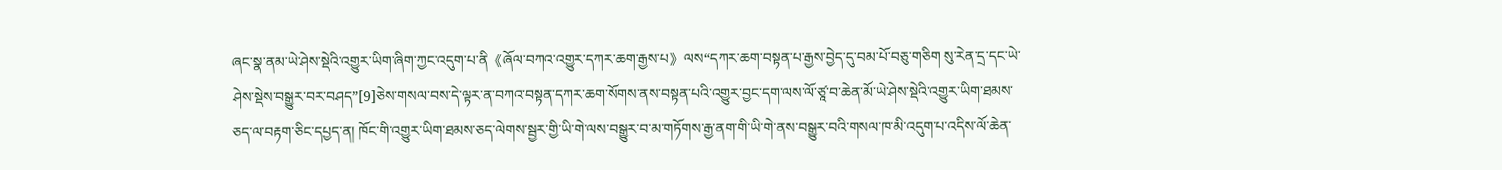ཞང་སྣ་ནམ་ཡེ་ཤེས་སྡེའི་འགྱུར་ཡིག་ཞིག་ཀྱང་འདུག་པ་ནི《ཞོལ་བཀའ་འགྱུར་དཀར་ཆག་རྒྱས་པ》ལས“དཀར་ཆག་བསྟན་པ་རྒྱས་བྱེད་དུ་བམ་པོ་བཅུ་གཅིག སུ་རེན་དྲ་དང་ཡེ་ཤེས་སྡེས་བསྒྱུར་བར་བཤད”[9]ཅེས་གསལ་བས་དེ་ལྟར་ན་བཀའ་བསྟན་དཀར་ཆག་སོགས་ནས་བསྟན་པའི་འགྱུར་བྱང་དག་ལས་ལོ་ཙཱ་བ་ཆེན་མོ་ཡེ་ཤེས་སྡེའི་འགྱུར་ཡིག་ཐམས་ཅད་ལ་བརྟག་ཅིང་དཔྱད་ན། ཁོང་གི་འགྱུར་ཡིག་ཐམས་ཅད་ལེགས་སྦྱར་གྱི་ཡི་གེ་ལས་བསྒྱུར་བ་མ་གཏོགས་རྒྱ་ནག་གི་ཡི་གེ་ནས་བསྒྱུར་བའི་གསལ་ཁ་མི་འདུག་པ་འདིས་ལོ་ཆེན་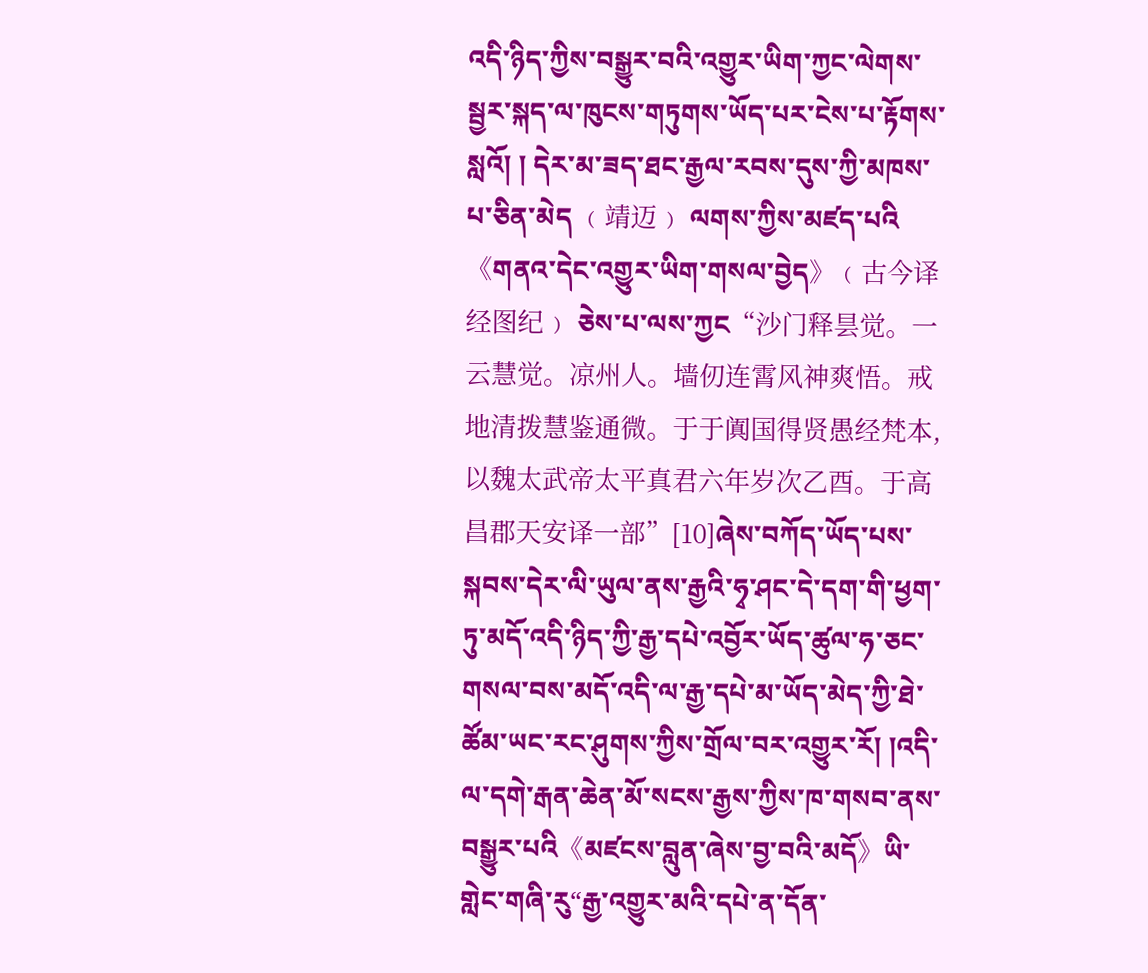འདི་ཉིད་ཀྱིས་བསྒྱུར་བའི་འགྱུར་ཡིག་ཀྱང་ལེགས་སྦྱར་སྐད་ལ་ཁུངས་གཏུགས་ཡོད་པར་ངེས་པ་རྟོགས་སླའོ། ། དེར་མ་ཟད་ཐང་རྒྱལ་རབས་དུས་ཀྱི་མཁས་པ་ཅིན་མེད ﹙靖迈﹚ ལགས་ཀྱིས་མཛད་པའི《གནའ་དེང་འགྱུར་ཡིག་གསལ་བྱེད》﹙古今译经图纪﹚ ཅེས་པ་ལས་ཀྱང“沙门释昙觉。一云慧觉。凉州人。墙仞连霄风神爽悟。戒地清拨慧鉴通微。于于阗国得贤愚经梵本,以魏太武帝太平真君六年岁次乙酉。于高昌郡天安译一部”[10]ཞེས་བཀོད་ཡོད་པས་སྐབས་དེར་ལི་ཡུལ་ནས་རྒྱའི་ཧྭ་ཤང་དེ་དག་གི་ཕྱག་ཏུ་མདོ་འདི་ཉིད་ཀྱི་རྒྱ་དཔེ་འབྱོར་ཡོད་ཚུལ་ཧ་ཅང་གསལ་བས་མདོ་འདི་ལ་རྒྱ་དཔེ་མ་ཡོད་མེད་ཀྱི་ཐེ་ཚོམ་ཡང་རང་ཤུགས་ཀྱིས་གྲོལ་བར་འགྱུར་རོ། །འདི་ལ་དགེ་རྒན་ཆེན་མོ་སངས་རྒྱས་ཀྱིས་ཁ་གསབ་ནས་བསྒྱུར་པའི《མཛངས་བླུན་ཞེས་བྱ་བའི་མདོ》ཡི་གླེང་གཞི་རུ“རྒྱ་འགྱུར་མའི་དཔེ་ན་དོན་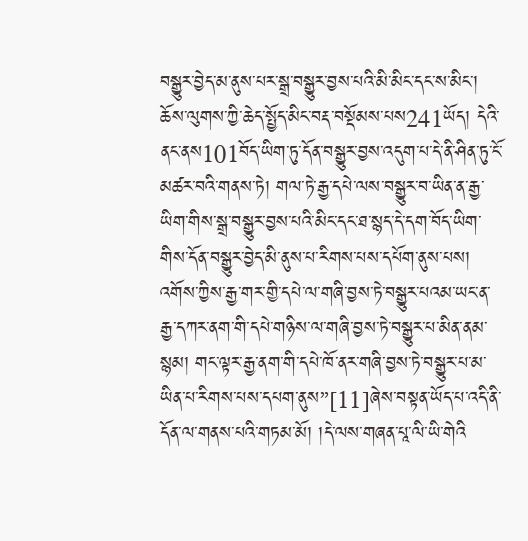བསྒྱུར་བྱེད་མ་ནུས་པར་སྒྲ་བསྒྱུར་བྱས་པའི་མི་མིང་དང་ས་མིང་། ཆོས་ལུགས་ཀྱི་ཆེད་སྤྱོད་མིང་བརྡ་བསྡོམས་པས241ཡོད། དེའི་ནང་ནས101བོད་ཡིག་ཏུ་དོན་བསྒྱུར་བྱས་འདུག་པ་དེ་ནི་ཤིན་ཏུ་ངོ་མཚར་བའི་གནས་ཏེ། གལ་ཏེ་རྒྱ་དཔེ་ལས་བསྒྱུར་བ་ཡིན་ན་རྒྱ་ཡིག་གིས་སྒྲ་བསྒྱུར་བྱས་པའི་མིང་དང་ཐ་སྙད་དེ་དག་བོད་ཡིག་གིས་དོན་བསྒྱུར་བྱེད་མི་ནུས་པ་རིགས་པས་དཔོག་ནུས་པས། འགོས་ཀྱིས་རྒྱ་གར་གྱི་དཔེ་ལ་གཞི་བྱས་ཏེ་བསྒྱུར་པའམ་ཡང་ན་རྒྱ་དཀར་ནག་གི་དཔེ་གཉིས་ལ་གཞི་བྱས་ཏེ་བསྒྱུར་པ་མིན་ནམ་སྙམ། གང་ལྟར་རྒྱ་ནག་གི་དཔེ་ཁོ་ནར་གཞི་བྱས་ཏེ་བསྒྱུར་པ་མ་ཡིན་པ་རིགས་པས་དཔག་ནུས”[11]ཞེས་བསྟན་ཡོད་པ་འདི་ནི་དོན་ལ་གནས་པའི་གཏམ་མོ། །དེ་ལས་གཞན་པཱ་ལི་ཡི་གེའི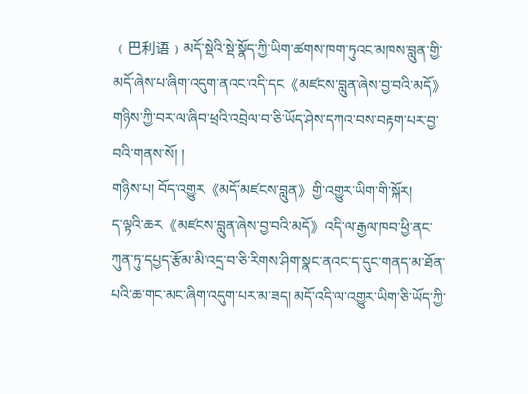﹙巴利语﹚མདོ་སྡེའི་སྡེ་སྣོད་ཀྱི་ཡིག་ཚགས་ཁག་ཏུའང་མཁས་བླུན་གྱི་མདོ་ཞེས་པ་ཞིག་འདུག་ནའང་འདི་དང《མཛངས་བླུན་ཞེས་བྱ་བའི་མདོ》གཉིས་ཀྱི་བར་ལ་ཞིབ་ཕྲའི་འབྲེལ་བ་ཅི་ཡོད་ཤེས་དཀའ་བས་བརྟག་པར་བྱ་བའི་གནས་སོ། །
གཉིས་པ། བོད་འགྱུར《མདོ་མཛངས་བླུན》གྱི་འགྱུར་ཡིག་གི་སྐོར།
ད་ལྟའི་ཆར《མཛངས་བླུན་ཞེས་བྱ་བའི་མདོ》འདི་ལ་རྒྱལ་ཁབ་ཕྱི་ནང་ཀུན་ཏུ་དཔྱད་རྩོམ་མི་འདྲ་བ་ཅི་རིགས་ཤིག་སྣང་ནའང་ད་དུང་གནད་མ་ཐོན་པའི་ཆ་གང་མང་ཞིག་འདུག་པར་མ་ཟད། མདོ་འདི་ལ་འགྱུར་ཡིག་ཅི་ཡོད་ཀྱི་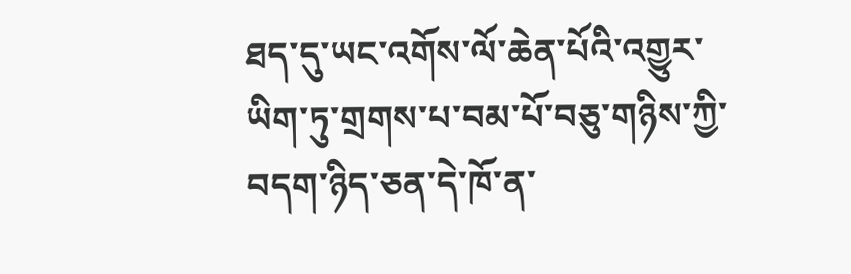ཐད་དུ་ཡང་འགོས་ལོ་ཆེན་པོའི་འགྱུར་ཡིག་ཏུ་གྲགས་པ་བམ་པོ་བཅུ་གཉིས་ཀྱི་བདག་ཉིད་ཅན་དེ་ཁོ་ན་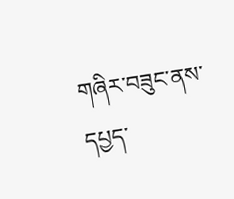གཞིར་བཟུང་ནས་དཔྱད་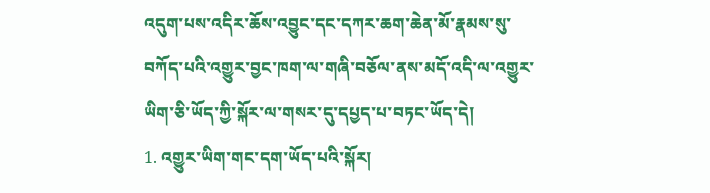འདུག་པས་འདིར་ཆོས་འབྱུང་དང་དཀར་ཆག་ཆེན་མོ་རྣམས་སུ་བཀོད་པའི་འགྱུར་བྱང་ཁག་ལ་གཞི་བཅོལ་ནས་མདོ་འདི་ལ་འགྱུར་ཡིག་ཅི་ཡོད་ཀྱི་སྐོར་ལ་གསར་དུ་དཔྱད་པ་བཏང་ཡོད་དེ།
1. འགྱུར་ཡིག་གང་དག་ཡོད་པའི་སྐོར།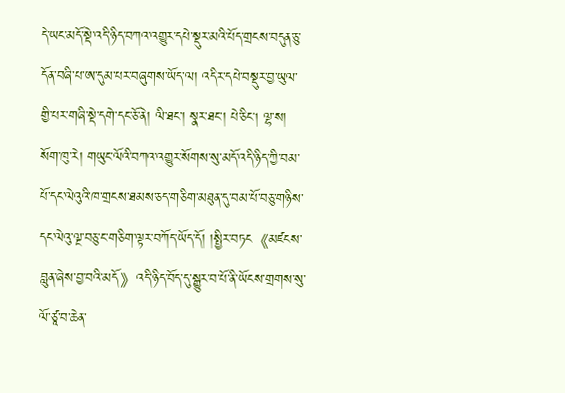དེ་ཡང་མདོ་སྡེ་འདི་ཉིད་བཀའ་འགྱུར་དཔེ་སྡུར་མའི་པོད་གྲངས་བདུན་ཅུ་དོན་བཞི་པ་ཨ་དུམ་པར་བཞུགས་ཡོད་ལ། འདིར་དཔེ་བསྡུར་བྱ་ཡུལ་གྱི་པར་གཞི་སྡེ་དགེ་དང་ཅོ་ནེ། ལི་ཐང་། སྣར་ཐང་། པེ་ཅིང། ལྷ་ས། སོག་ཁུ་རེ། གཡུང་ལོའི་བཀའ་འགྱུར་སོགས་སུ་མདོ་འདི་ཉིད་ཀྱི་བམ་པོ་དང་ལེའུའི་ཁ་གྲངས་ཐམས་ཅད་གཅིག་མཐུན་དུ་བམ་པོ་བཅུ་གཉིས་དང་ལེའུ་ལྔ་བཅུ་ང་གཅིག་ལྟར་བཀོད་ཡོད་དོ། །སྤྱིར་བཏང《མཛངས་བླུན་ཞེས་བྱ་བའི་མདོ》འདི་ཉིད་བོད་དུ་སྒྱུར་བ་པོ་ནི་ཡོངས་གྲགས་སུ་ལོ་ཙཱ་བ་ཆེན་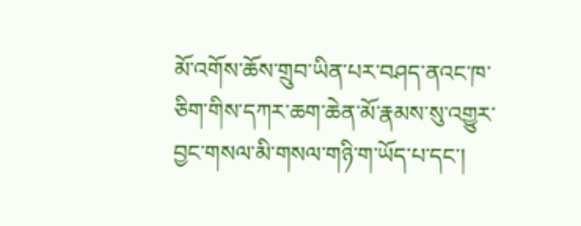མོ་འགོས་ཆོས་གྲུབ་ཡིན་པར་བཤད་ནའང་ཁ་ཅིག་གིས་དཀར་ཆག་ཆེན་མོ་རྣམས་སུ་འགྱུར་བྱང་གསལ་མི་གསལ་གཉི་ག་ཡོད་པ་དང་།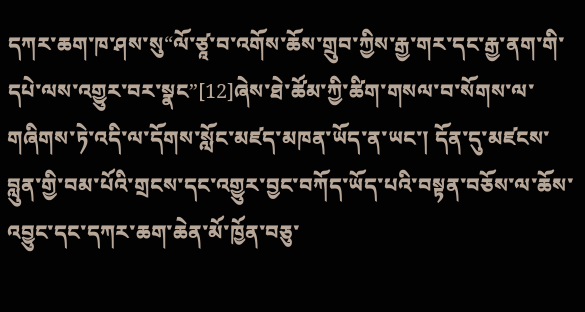དཀར་ཆག་ཁ་ཤས་སུ“ལོ་ཙཱ་བ་འགོས་ཆོས་གྲུབ་ཀྱིས་རྒྱ་གར་དང་རྒྱ་ནག་གི་དཔེ་ལས་འགྱུར་བར་སྣང”[12]ཞེས་ཐེ་ཚོམ་ཀྱི་ཚིག་གསལ་བ་སོགས་ལ་གཞིགས་ཏེ་འདི་ལ་དོགས་སློང་མཛད་མཁན་ཡོད་ན་ཡང་། དོན་དུ་མཛངས་བླུན་གྱི་བམ་པོའི་གྲངས་དང་འགྱུར་བྱང་བཀོད་ཡོད་པའི་བསྟན་བཅོས་ལ་ཆོས་འབྱུང་དང་དཀར་ཆག་ཆེན་མོ་ཁྱོན་བཅུ་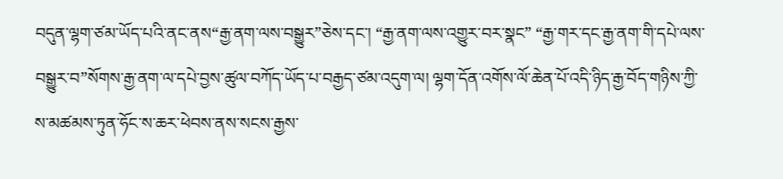བདུན་ལྷག་ཙམ་ཡོད་པའི་ནང་ནས“རྒྱ་ནག་ལས་བསྒྱུར”ཅེས་དང་། “རྒྱ་ནག་ལས་འགྱུར་བར་སྣང” “རྒྱ་གར་དང་རྒྱ་ནག་གི་དཔེ་ལས་བསྒྱུར་བ”སོགས་རྒྱ་ནག་ལ་དཔེ་བྱས་ཚུལ་བཀོད་ཡོད་པ་བརྒྱད་ཙམ་འདུག་ལ། ལྷག་དོན་འགོས་ལོ་ཆེན་པོ་འདི་ཉིད་རྒྱ་བོད་གཉིས་ཀྱི་ས་མཚམས་ཏུན་ཧོང་ས་ཆར་ཕེབས་ནས་སངས་རྒྱས་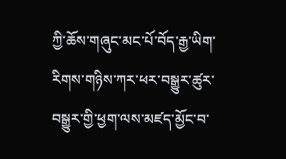ཀྱི་ཆོས་གཞུང་མང་པོ་བོད་རྒྱ་ཡིག་རིགས་གཉིས་ཀར་ཕར་བསྒྱུར་ཚུར་བསྒྱུར་གྱི་ཕྱག་ལས་མཛད་མྱོང་བ་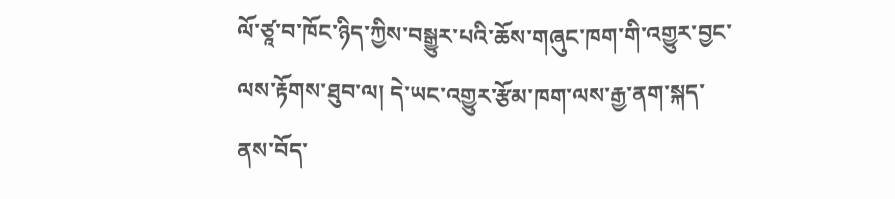ལོ་ཙཱ་བ་ཁོང་ཉིད་ཀྱིས་བསྒྱུར་པའི་ཆོས་གཞུང་ཁག་གི་འགྱུར་བྱང་ལས་རྟོགས་ཐུབ་ལ། དེ་ཡང་འགྱུར་རྩོམ་ཁག་ལས་རྒྱ་ནག་སྐད་ནས་བོད་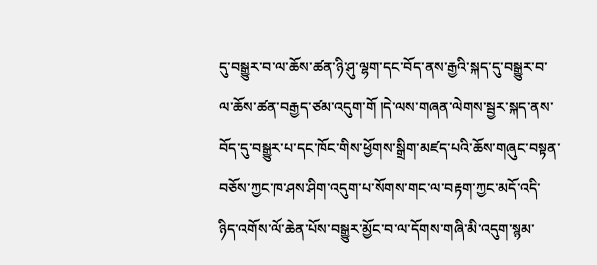དུ་བསྒྱུར་བ་ལ་ཆོས་ཚན་ཉི་ཤུ་ལྷག་དང་བོད་ནས་རྒྱའི་སྐད་དུ་བསྒྱུར་བ་ལ་ཆོས་ཚན་བརྒྱད་ཙམ་འདུག་གོ །དེ་ལས་གཞན་ལེགས་སྦྱར་སྐད་ནས་བོད་དུ་བསྒྱུར་པ་དང་ཁོང་གིས་ཕྱོགས་སྒྲིག་མཛད་པའི་ཆོས་གཞུང་བསྟན་བཅོས་ཀྱང་ཁ་ཤས་ཤིག་འདུག་པ་སོགས་གང་ལ་བརྟག་ཀྱང་མདོ་འདི་ཉིད་འགོས་ལོ་ཆེན་པོས་བསྒྱུར་མྱོང་བ་ལ་དོགས་གཞི་མི་འདུག་སྙམ་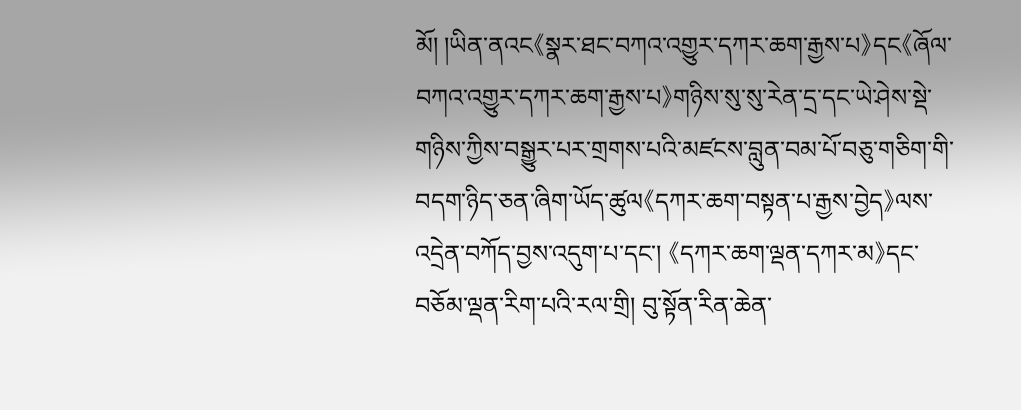མོ། །ཡིན་ནའང《སྣར་ཐང་བཀའ་འགྱུར་དཀར་ཆག་རྒྱས་པ》དང《ཞོལ་བཀའ་འགྱུར་དཀར་ཆག་རྒྱས་པ》གཉིས་སུ་སུ་རེན་དྲ་དང་ཡེ་ཤེས་སྡེ་གཉིས་ཀྱིས་བསྒྱུར་པར་གྲགས་པའི་མཛངས་བླུན་བམ་པོ་བཅུ་གཅིག་གི་བདག་ཉིད་ཅན་ཞིག་ཡོད་ཚུལ《དཀར་ཆག་བསྟན་པ་རྒྱས་བྱེད》ལས་འདྲེན་བཀོད་བྱས་འདུག་པ་དང་། 《དཀར་ཆག་ལྡན་དཀར་མ》དང་བཅོམ་ལྡན་རིག་པའི་རལ་གྲི། བུ་སྟོན་རིན་ཆེན་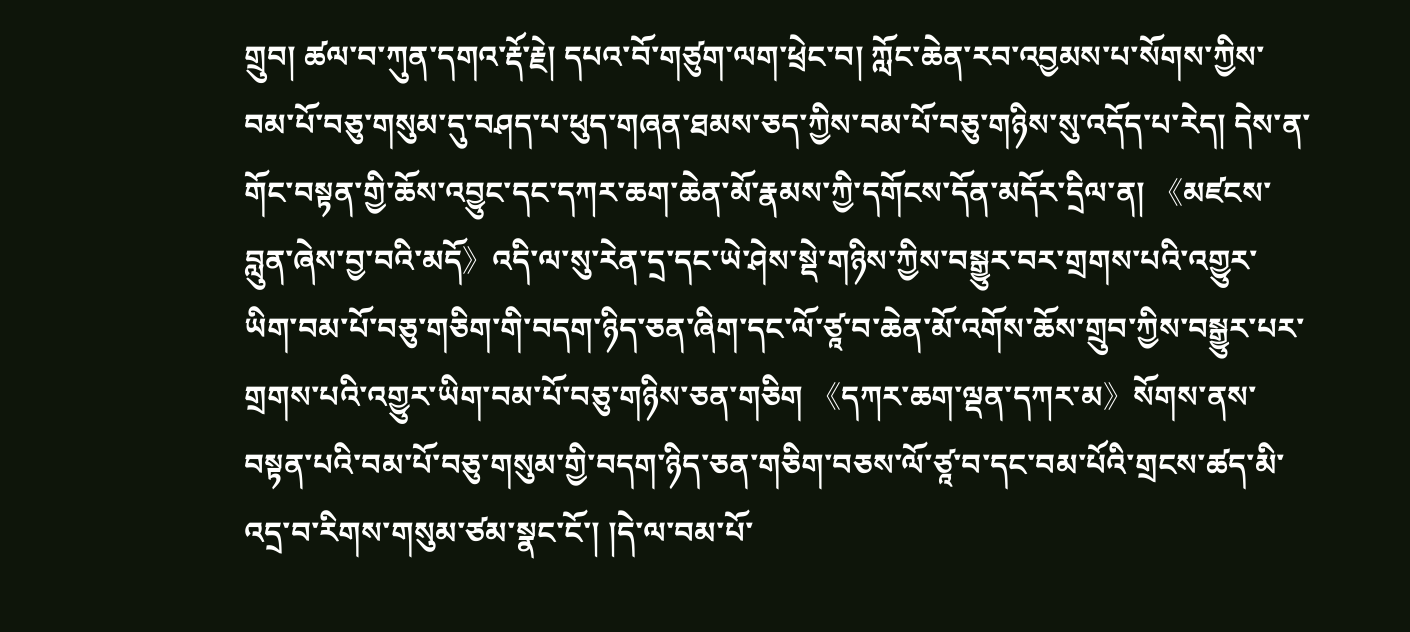གྲུབ། ཚལ་བ་ཀུན་དགའ་རྡོ་རྗེ། དཔའ་བོ་གཙུག་ལག་ཕྲེང་བ། ཀློང་ཆེན་རབ་འབྱམས་པ་སོགས་ཀྱིས་བམ་པོ་བཅུ་གསུམ་དུ་བཤད་པ་ཕུད་གཞན་ཐམས་ཅད་ཀྱིས་བམ་པོ་བཅུ་གཉིས་སུ་འདོད་པ་རེད། དེས་ན་གོང་བསྟན་གྱི་ཆོས་འབྱུང་དང་དཀར་ཆག་ཆེན་མོ་རྣམས་ཀྱི་དགོངས་དོན་མདོར་དྲིལ་ན། 《མཛངས་བླུན་ཞེས་བྱ་བའི་མདོ》འདི་ལ་སུ་རེན་དྲ་དང་ཡེ་ཤེས་སྡེ་གཉིས་ཀྱིས་བསྒྱུར་བར་གྲགས་པའི་འགྱུར་ཡིག་བམ་པོ་བཅུ་གཅིག་གི་བདག་ཉིད་ཅན་ཞིག་དང་ལོ་ཙཱ་བ་ཆེན་མོ་འགོས་ཆོས་གྲུབ་ཀྱིས་བསྒྱུར་པར་གྲགས་པའི་འགྱུར་ཡིག་བམ་པོ་བཅུ་གཉིས་ཅན་གཅིག 《དཀར་ཆག་ལྡན་དཀར་མ》སོགས་ནས་བསྟན་པའི་བམ་པོ་བཅུ་གསུམ་གྱི་བདག་ཉིད་ཅན་གཅིག་བཅས་ལོ་ཙཱ་བ་དང་བམ་པོའི་གྲངས་ཚད་མི་འདྲ་བ་རིགས་གསུམ་ཙམ་སྣང་ངོ་། །དེ་ལ་བམ་པོ་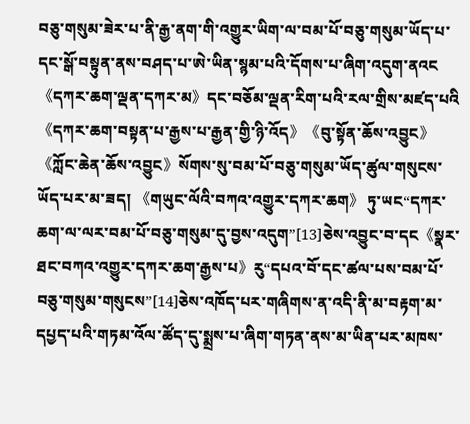བཅུ་གསུམ་ཟེར་པ་ནི་རྒྱ་ནག་གི་འགྱུར་ཡིག་ལ་བམ་པོ་བཅུ་གསུམ་ཡོད་པ་དང་སྒོ་བསྟུན་ནས་བཤད་པ་ཨེ་ཡིན་སྙམ་པའི་དོགས་པ་ཞིག་འདུག་ནའང 《དཀར་ཆག་ལྡན་དཀར་མ》དང་བཅོམ་ལྡན་རིག་པའི་རལ་གྲིས་མཛད་པའི《དཀར་ཆག་བསྟན་པ་རྒྱས་པ་རྒྱན་གྱི་ཉི་འོད》《བུ་སྟོན་ཆོས་འབྱུང》《ཀློང་ཆེན་ཆོས་འབྱུང》སོགས་སུ་བམ་པོ་བཅུ་གསུམ་ཡོད་ཚུལ་གསུངས་ཡོད་པར་མ་ཟད། 《གཡུང་ལོའི་བཀའ་འགྱུར་དཀར་ཆག》 ཏུ་ཡང“དཀར་ཆག་ལ་ལར་བམ་པོ་བཅུ་གསུམ་དུ་བྱས་འདུག”[13]ཅེས་འབྱུང་བ་དང《སྣར་ཐང་བཀའ་འགྱུར་དཀར་ཆག་རྒྱས་པ》རུ“དཔའ་བོ་དང་ཚལ་པས་བམ་པོ་བཅུ་གསུམ་གསུངས”[14]ཅེས་འཁོད་པར་གཞིགས་ན་འདི་ནི་མ་བརྟག་མ་དཔྱད་པའི་གཏམ་འོལ་ཚོད་དུ་སྨྲས་པ་ཞིག་གཏན་ནས་མ་ཡིན་པར་མཁས་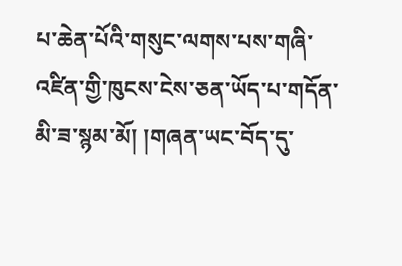པ་ཆེན་པོའི་གསུང་ལགས་པས་གཞི་འཛིན་གྱི་ཁུངས་ངེས་ཅན་ཡོད་པ་གདོན་མི་ཟ་སྙམ་མོ། །གཞན་ཡང་བོད་དུ་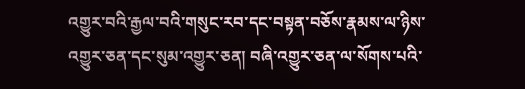འགྱུར་བའི་རྒྱལ་བའི་གསུང་རབ་དང་བསྟན་བཅོས་རྣམས་ལ་ཉིས་འགྱུར་ཅན་དང་སུམ་འགྱུར་ཅན། བཞི་འགྱུར་ཅན་ལ་སོགས་པའི་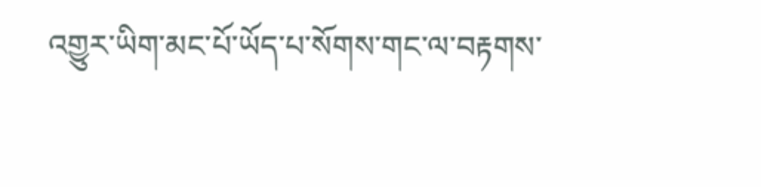འགྱུར་ཡིག་མང་པོ་ཡོད་པ་སོགས་གང་ལ་བརྟགས་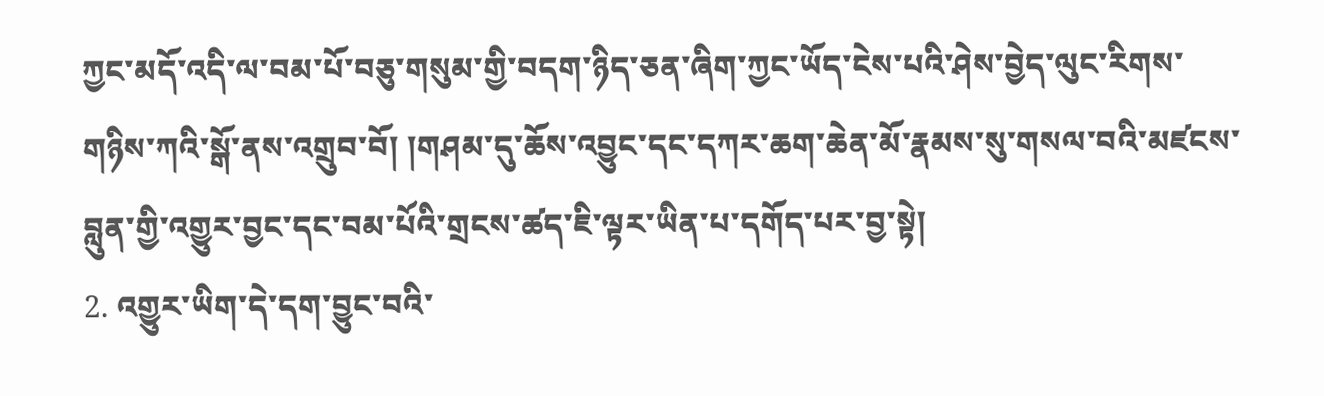ཀྱང་མདོ་འདི་ལ་བམ་པོ་བཅུ་གསུམ་གྱི་བདག་ཉིད་ཅན་ཞིག་ཀྱང་ཡོད་ངེས་པའི་ཤེས་བྱེད་ལུང་རིགས་གཉིས་ཀའི་སྒོ་ནས་འགྲུབ་བོ། །གཤམ་དུ་ཆོས་འབྱུང་དང་དཀར་ཆག་ཆེན་མོ་རྣམས་སུ་གསལ་བའི་མཛངས་བླུན་གྱི་འགྱུར་བྱང་དང་བམ་པོའི་གྲངས་ཚད་ཇི་ལྟར་ཡིན་པ་དགོད་པར་བྱ་སྟེ།
2. འགྱུར་ཡིག་དེ་དག་བྱུང་བའི་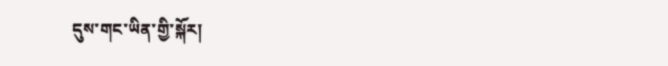དུས་གང་ཡིན་གྱི་སྐོར།